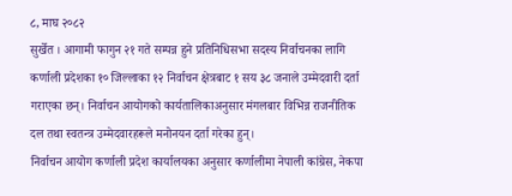८, माघ २०८२
सुर्खेत । आगामी फागुन २१ गते सम्पन्न हुने प्रतिनिधिसभा सदस्य निर्वाचनका लागि कर्णाली प्रदेशका १० जिल्लाका १२ निर्वाचन क्षेत्रबाट १ सय ३८ जनाले उम्मेदवारी दर्ता गराएका छन्। निर्वाचन आयोगको कार्यतालिकाअनुसार मंगलबार विभिन्न राजनीतिक दल तथा स्वतन्त्र उम्मेदवारहरूले मनोनयन दर्ता गरेका हुन्।
निर्वाचन आयोग कर्णाली प्रदेश कार्यालयका अनुसार कर्णालीमा नेपाली कांग्रेस, नेकपा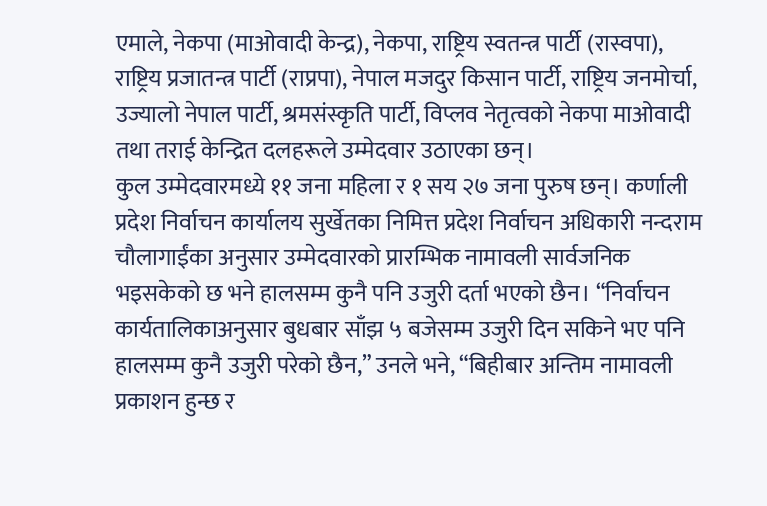एमाले, नेकपा (माओवादी केन्द्र), नेकपा, राष्ट्रिय स्वतन्त्र पार्टी (रास्वपा), राष्ट्रिय प्रजातन्त्र पार्टी (राप्रपा), नेपाल मजदुर किसान पार्टी, राष्ट्रिय जनमोर्चा, उज्यालो नेपाल पार्टी, श्रमसंस्कृति पार्टी, विप्लव नेतृत्वको नेकपा माओवादी तथा तराई केन्द्रित दलहरूले उम्मेदवार उठाएका छन्।
कुल उम्मेदवारमध्ये ११ जना महिला र १ सय २७ जना पुरुष छन्। कर्णाली प्रदेश निर्वाचन कार्यालय सुर्खेतका निमित्त प्रदेश निर्वाचन अधिकारी नन्दराम चौलागाईंका अनुसार उम्मेदवारको प्रारम्भिक नामावली सार्वजनिक भइसकेको छ भने हालसम्म कुनै पनि उजुरी दर्ता भएको छैन। “निर्वाचन कार्यतालिकाअनुसार बुधबार साँझ ५ बजेसम्म उजुरी दिन सकिने भए पनि हालसम्म कुनै उजुरी परेको छैन,” उनले भने, “बिहीबार अन्तिम नामावली प्रकाशन हुन्छ र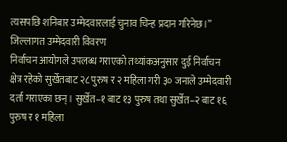त्यसपछि शनिबार उम्मेदवारलाई चुनाव चिन्ह प्रदान गरिनेछ।”
जिल्लागत उम्मेदवारी विवरण
निर्वाचन आयोगले उपलब्ध गराएको तथ्यांकअनुसार दुई निर्वाचन क्षेत्र रहेको सुर्खेतबाट २८ पुरुष र २ महिला गरी ३० जनाले उम्मेदवारी दर्ता गराएका छन्। सुर्खेत–१ बाट १३ पुरुष तथा सुर्खेत–२ बाट १६ पुरुष र १ महिला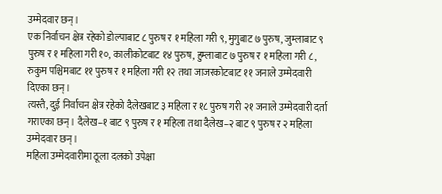उम्मेदवार छन्।
एक निर्वाचन क्षेत्र रहेको डोल्पाबाट ८ पुरुष र १ महिला गरी ९, मुगुबाट ७ पुरुष, जुम्लाबाट ९ पुरुष र १ महिला गरी १०, कालीकोटबाट १४ पुरुष, हुम्लाबाट ७ पुरुष र १ महिला गरी ८, रुकुम पश्चिमबाट ११ पुरुष र १ महिला गरी १२ तथा जाजरकोटबाट ११ जनाले उम्मेदवारी दिएका छन्।
त्यस्तै, दुई निर्वाचन क्षेत्र रहेको दैलेखबाट ३ महिला र १८ पुरुष गरी २१ जनाले उम्मेदवारी दर्ता गराएका छन्। दैलेख–१ बाट ९ पुरुष र १ महिला तथा दैलेख–२ बाट ९ पुरुष र २ महिला उम्मेदवार छन्।
महिला उम्मेदवारीमा ठूला दलको उपेक्षा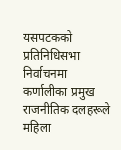यसपटकको प्रतिनिधिसभा निर्वाचनमा कर्णालीका प्रमुख राजनीतिक दलहरूले महिला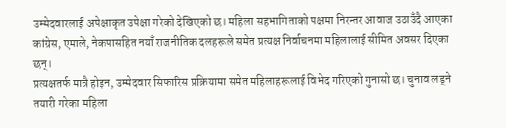उम्मेदवारलाई अपेक्षाकृत उपेक्षा गरेको देखिएको छ। महिला सहभागिताको पक्षमा निरन्तर आवाज उठाउँदै आएका कांग्रेस, एमाले, नेकपासहित नयाँ राजनीतिक दलहरूले समेत प्रत्यक्ष निर्वाचनमा महिलालाई सीमित अवसर दिएका छन्।
प्रत्यक्षतर्फ मात्रै होइन, उम्मेदवार सिफारिस प्रक्रियामा समेत महिलाहरूलाई विभेद गरिएको गुनासो छ। चुनाव लड्ने तयारी गरेका महिला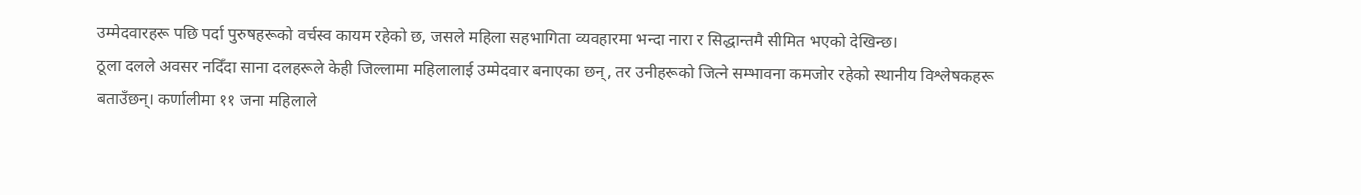उम्मेदवारहरू पछि पर्दा पुरुषहरूको वर्चस्व कायम रहेको छ, जसले महिला सहभागिता व्यवहारमा भन्दा नारा र सिद्धान्तमै सीमित भएको देखिन्छ।
ठूला दलले अवसर नदिँदा साना दलहरूले केही जिल्लामा महिलालाई उम्मेदवार बनाएका छन्, तर उनीहरूको जित्ने सम्भावना कमजोर रहेको स्थानीय विश्लेषकहरू बताउँछन्। कर्णालीमा ११ जना महिलाले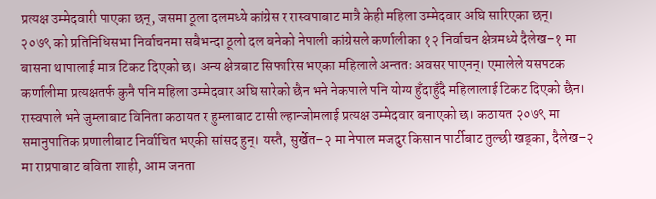प्रत्यक्ष उम्मेदवारी पाएका छन्, जसमा ठूला दलमध्ये कांग्रेस र रास्वपाबाट मात्रै केही महिला उम्मेदवार अघि सारिएका छन्।
२०७९ को प्रतिनिधिसभा निर्वाचनमा सबैभन्दा ठूलो दल बनेको नेपाली कांग्रेसले कर्णालीका १२ निर्वाचन क्षेत्रमध्ये दैलेख–१ मा बासना थापालाई मात्र टिकट दिएको छ। अन्य क्षेत्रबाट सिफारिस भएका महिलाले अन्ततः अवसर पाएनन्। एमालेले यसपटक कर्णालीमा प्रत्यक्षतर्फ कुनै पनि महिला उम्मेदवार अघि सारेको छैन भने नेकपाले पनि योग्य हुँदाहुँदै महिलालाई टिकट दिएको छैन।
रास्वपाले भने जुम्लाबाट विनिता कठायत र हुम्लाबाट टासी ल्हान्जोमलाई प्रत्यक्ष उम्मेदवार बनाएको छ। कठायत २०७९ मा समानुपातिक प्रणालीबाट निर्वाचित भएकी सांसद हुन्। यस्तै, सुर्खेत–२ मा नेपाल मजदुर किसान पार्टीबाट तुल्छी खड्का, दैलेख–२ मा राप्रपाबाट बविता शाही, आम जनता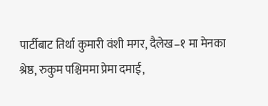पार्टीबाट तिर्था कुमारी वंशी मगर, दैलेख–१ मा मेनका श्रेष्ठ, रुकुम पश्चिममा प्रेमा दमाई,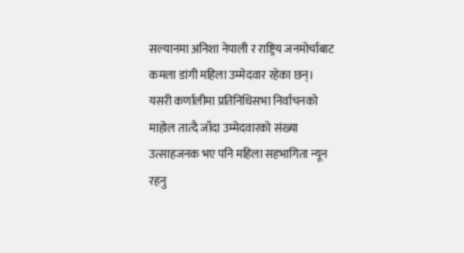सल्यानमा अनिशा नेपाली र राष्ट्रिय जनमोर्चाबाट कमला डांगी महिला उम्मेदवार रहेका छन्।
यसरी कर्णालीमा प्रतिनिधिसभा निर्वाचनको माहोल तात्दै जाँदा उम्मेदवारको संख्या उत्साहजनक भए पनि महिला सहभागिता न्यून रहनु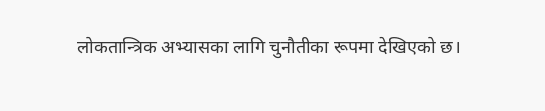लोकतान्त्रिक अभ्यासका लागि चुनौतीका रूपमा देखिएको छ।